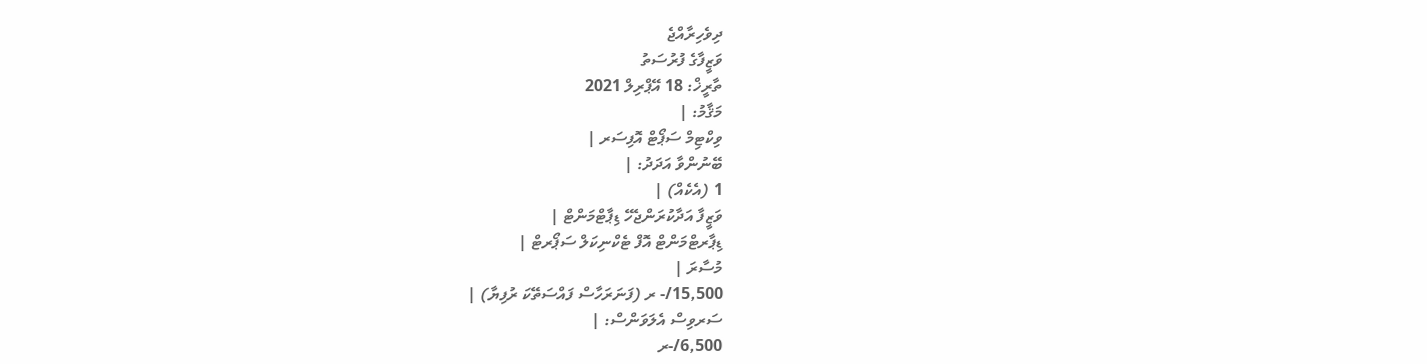ދިވެހިރާއްޖެ
ވަޒީފާގެ ފުރުސަތު
ތާރީޚް: 18 އޭޕްރިލް 2021
މަޤާމު: |
ވިކްޓިމް ސަޕޯޓް އޮފިސަރ |
ބޭނުންވާ އަދަދު: |
1 (އެކެއް) |
ވަޒީފާ އަދާކުރަންޖެހޭ ޑިޕާޓްމަންޓް |
ޑިޕާރޓްމަންޓް އޮފް ޓެކްނިކަލް ސަޕޯރޓް |
މުސާރަ |
15,500/- ރ (ފަނަރަހާސް ފައްސަތޭކަ ރުފިޔާ) |
ސަރވިސް އެލަވަންސް: |
6,500/-ރ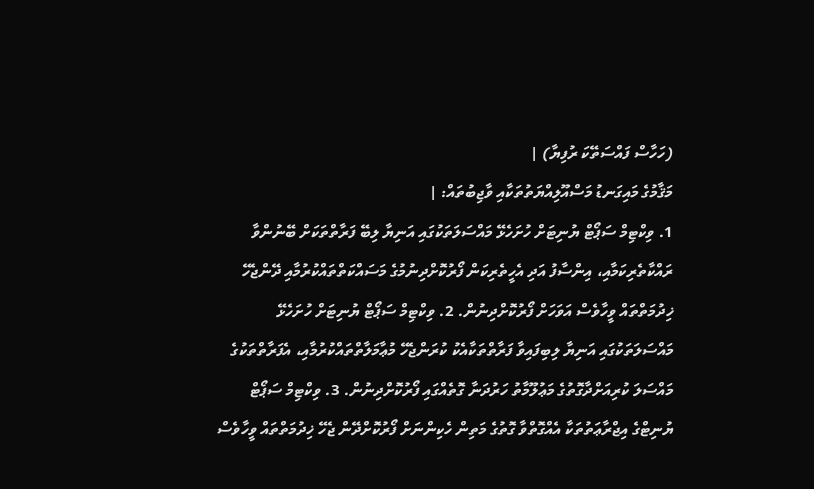(ހަހާސް ފައްސަތޭކަ ރުފިޔާ) |
މަޤާމުގެ މައިގަނޑު މަސްއޫލިއްޔަތުތަކާއި ވާޖިބުތައް: |
1. ވިކްޓިމް ސަޕޯޓް ޔުނިޓަށް ހުށަހެޅޭ މައްސަލަތަކުގައި އަނިޔާ ލިބޭ ފަރާތްތަކަށް ބޭނުންވާ ރައްކާތެރިކަމާއި، އިންސާފު އަދި އެހީތެރިކަން ފޯރުކޮށްދިނުމުގެ މަސައްކަތްތައްކުރުމާއި ދޭންޖެހޭ ޚިދުމަތްތައް ވީހާވެސް އަވަހަށް ފޯރުކޮށްދިނުން. 2. ވިކްޓިމް ސަޕޯޓް ޔުނިޓަށް ހުށަހެޅޭ މައްސަލަތަކުގައި އަނިޔާ ލިބިފައިވާ ފަރާތްތަކާއެކު ކުރަންޖެހޭ މުޢާމަލާތްތައްކުރުމާއި، އެފަރާތްތަކުގެ މައްސަލަ ކުރިއަށްދާގޮތުގެ މަޢުލޫމާތު ހަރުދަނާ ގޮތެއްގައި ފޯރުކޮށްދިނުން. 3. ވިކްޓިމް ސަޕޯޓް ޔުނިޓްގެ އިޖްރާޢަތުތަކާ އެއްގޮތްވާ ގޮތުގެ މަތިން ހެކިންނަށް ފޯރުކޮށްދޭން ޖެހޭ ޚިދުމަތްތައް ވީހާވެސް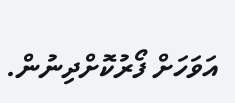އަވަހަށް ފޯރުކޮށްދިނުން.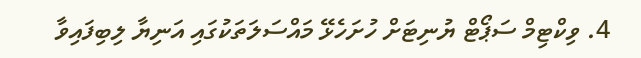4. ވިކްޓިމް ސަޕޯޓް ޔުނިޓަށް ހުށަހެޅޭ މައްސަލަތަކުގައި އަނިޔާ ލިބިފައިވާ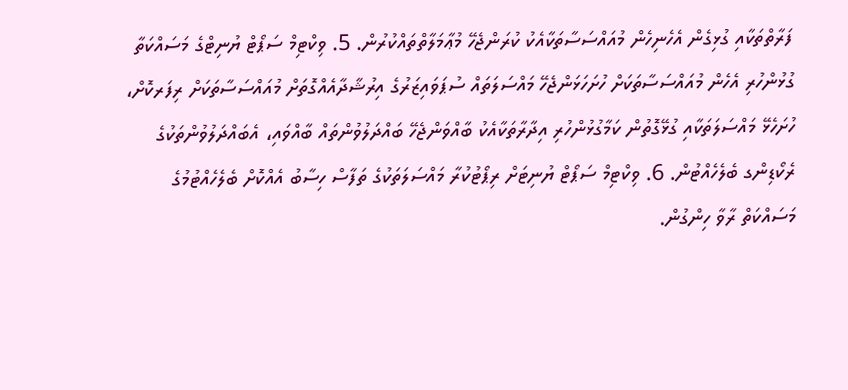ފަރާތްތަކާއި ގުޅިގެން އެހެނިހެން މުއައްސަސާތަކާއެކު ކުރަންޖެހޭ މުޢާމަލާތްތައްކުރުން. 5. ވިކްޓިމް ސަޕޯޓް ޔުނިޓްގެ މަސައްކަތާ ގުޅުންހުރި އެހެން މުއައްސަސާތަކަށް ހުށަހަޅަންޖެހޭ މައްސަލަތައް ސުޕަވައިޒަރުގެ އިރުޝާދާއެއްގޮތަށް މުއައްސަސާތަކަށް ރިފަރކޮށް، ހުށަހެޅޭ މައްސަލަތަކާއި ގުޅޭގޮތުން ކަމާގުޅުންހުރި އިދާރާތަކާއެކު ބާއްވަންޖެހޭ ބައްދަލުވުންތައް ބާއްވައި، އެބައްދަލުވުންތަކުގެ ރެކޯޑިންގ ބެލެހެއްޓުން. 6. ވިކްޓިމް ސަޕޯޓް ޔުނިޓަށް ރިޕޯޓުކުރާ މައްސަލަތަކުގެ ތަފާސް ހިސާބު އެއްކޮށް ބެލެހެއްޓުމުގެ މަސައްކަތް ރާވާ ހިންގުން.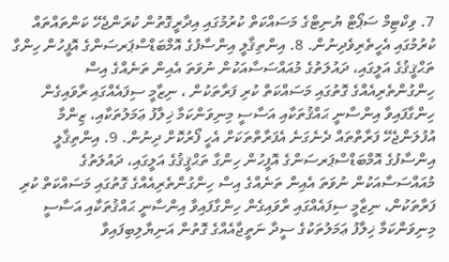7. ވިކްޓިމް ސަޕޯޓް ޔުނިޓްގެ މަސައްކަތް ކުރުމުގައި އިދާރީގޮތުން ކުރަންޖެހޭ ކަންތައްތައް ކުރުމުގައި އެހީތެރިވެދިނުން. 8. އިންތިޤާލީ އިންސާފުގެ އޮމްބަޑްސްޕަރސަންގެ އޮފީހުން ހިންގާ ތަޙްޤީޤުގެ އަލީގައި، ދައުލަތުގެ މުއައްސަސާއަކުން ނުވަތަ އެއިން ތަނެއްގެ އިސް ހިންގުންތެރިއެއްގެ ގޮތުގައި މަސައްކަތް ކުރި ފަރާތަކުން ، ނިޒާމީ ސިފައެއްގައި ރާވައިގެން ހިންގާފައިވާ އިންސާނީ ޙައްޤުތަކާއި އަސާސީ މިނިވަންކަމާ ޚިލާފު ޢަމަލުތަކާއި، ޒިންމާ އުފުލަންޖެހޭ ފަރާތްތައް ދެނެގަނެ އެފަރާތްތަކަށް އެހީ ފޯރުކޮށް ދިނުން. 9. އިންތިޤާލީ އިންސާފުގެ އޮމްބަޑްސްޕަރސަންގެ އޮފީހުން ހިންގާ ތަޙްޤީޤުގެ އަލީގައި، ދައުލަތުގެ މުއައްސަސާއަކުން ނުވަތަ އެއިން ތަނެއްގެ އިސް ހިންގުންތެރިއެއްގެ ގޮތުގައި މަސައްކަތް ކުރި ފަރާތަކުން، ނިޒާމީ ސިފައެއްގައި ރާވައިގެން ހިންގާފައިވާ އިންސާނީ ޙައްޤުތަކާއި އަސާސީ މިނިވަންކަމާ ޚިލާފު ޢަމަލުތަކުގެ ސީދާ ނަތީޖާއެއްގެ ގޮތުން އަނިޔާލިބިފައިވާ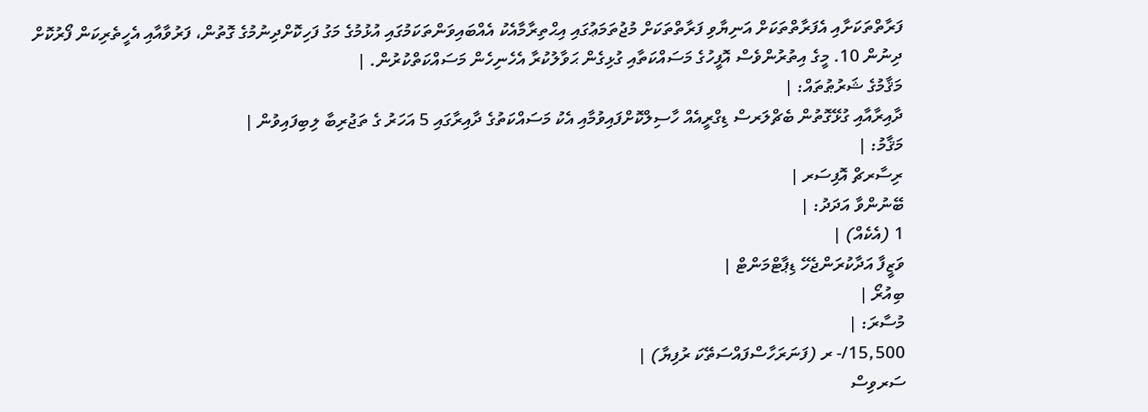ފަރާތްތަކަށާއި އެފަރާތްތަކަށް އަނިޔާވި ފަރާތްތަކަށް މުޖުތަމަޢުގައި އިޙްތިރާމާއެކު އެއްބައިވަންތަކަމުގައި އުޅުމުގެ މަގު ފަހިކޮށްދިނުމުގެ ގޮތުން، ފަރުވާއާއި އެހީތެރިކަން ފޯރުކޮށް ދިނުން 10. މީގެ އިތުރުންވެސް އޮފީހުގެ މަސައްކަތާއި ގުޅިގެން ޙަވާލުކުރާ އެހެނިހެން މަސައްކަތްކުރުން. |
މަޤާމުގެ ޝަރުޠުތައް: |
ދާއިރާއާއި ގުޅޭގޮތުން ބެޗްލަރސް ޑިގްރީއެއް ހާސިލްކޮށްފައިވުމާއި އެކު މަސައްކަތުގެ ދާއިރާގައި 5 އަހަރު ގެ ތަޖުރިބާ ލިބިފައިވުން |
މަޤާމު: |
ރިސާރޗް އޮފިސަރ |
ބޭނުންވާ އަދަދު: |
1 (އެކެއް) |
ވަޒީފާ އަދާކުރަންޖެހޭ ޑިޕާޓްމަންޓް |
ބިއުރޯ |
މުސާރަ: |
15,500/- ރ (ފަނަރަހާސްފައްސަތޭކަ ރުފިޔާ) |
ސަރވިސް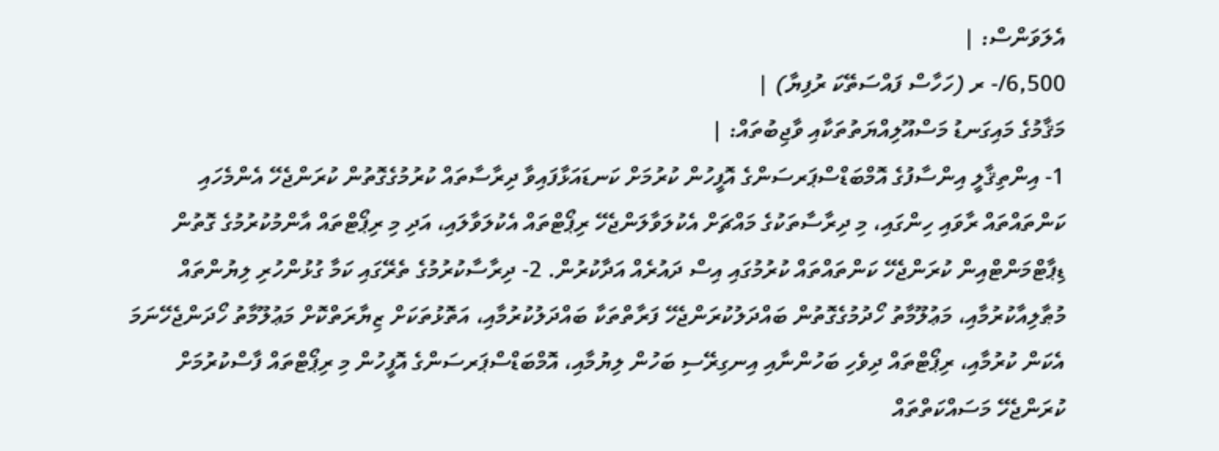އެލަވަންސް: |
6,500/- ރ (ހަހާސް ފައްސަތޭކަ ރުފިޔާ) |
މަޤާމުގެ މައިގަނޑު މަސްއޫލިއްޔަތުތަކާއި ވާޖިބުތައް: |
1- އިންތިޤާލީ އިންސާފުގެ އޮމްބަޑްސްޕަރސަންގެ އޮފީހުން ކުރުމަށް ކަނޑައަޅާފައިވާ ދިރާސާތައް ކުރުމުގެގޮތުން ކުރަންޖެހޭ އެންމެހައި ކަންތައްތައް ރާވައި ހިންގައި، މި ދިރާސާތަކުގެ މައްޗަށް އެކުލަވާލަންޖެހޭ ރިޕޯޓްތައް އެކުލަވާލައި، އަދި މި ރިޕޯޓްތައް އާންމުކުރުމުގެ ގޮތުން ޑިޕާޓްމަންޓްއިން ކުރަންޖެހޭ ކަންތައްތައް ކުރުމުގައި އިސް ދައުރެއް އަދާކުރުން. 2- ދިރާސާކުރުމުގެ ތެރޭގައި ކަމާ ގުޅުންހުރި ލިޔުންތައް މުޠާލިއާކުރުމާއި، މަޢުލޫމާތު ހޯދުމުގެގޮތުން ބައްދަލުކުރަންޖެހޭ ފަރާތްތަކާ ބައްދަލުކުރުމާއި، އަތޮޅުތަކަށް ޒިޔާރަތްކޮށް މަޢުލޫމާތު ހޯދަންޖެހޭނަމަ އެކަން ކުރުމާއި، ރިޕޯޓްތައް ދިވެހި ބަހުންނާއި އިނގިރޭސި ބަހުން ލިޔުމާއި، އޮމްބަޑްސްޕަރސަންގެ އޮފީހުން މި ރިޕޯޓްތައް ފާސްކުރުމަށް ކުރަންޖެހޭ މަސައްކަތްތައް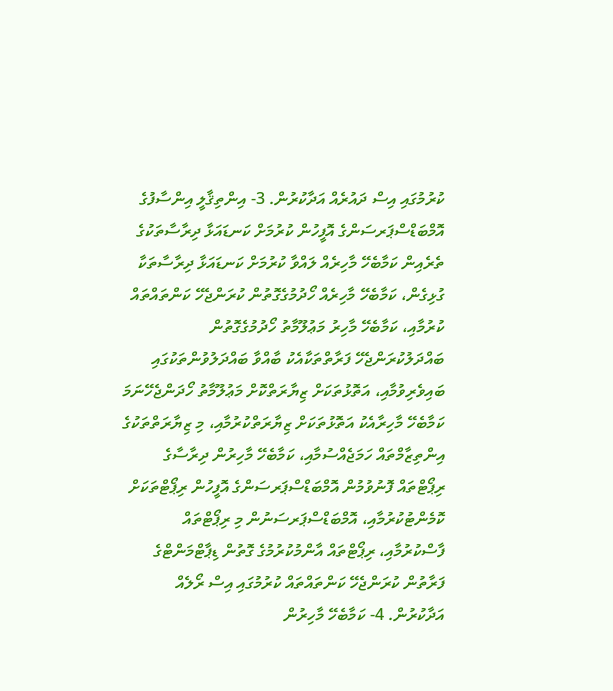ކުރުމުގައި އިސް ދައުރެއް އަދާކުރުން. 3- އިންތިޤާލީ އިންސާފުގެ އޮމްބަޑްސްޕަރސަންގެ އޮފީހުން ކުރުމަށް ކަނޑައަޅާ ދިރާސާތަކުގެ ތެރެއިން ކަމާބެހޭ މާހިރެއް ލައްވާ ކުރުމަށް ކަނޑައަޅާ ދިރާސާތަކާ ގުޅިގެން، ކަމާބެހޭ މާހިރެއް ހޯދުމުގެގޮތުން ކުރަންޖެހޭ ކަންތައްތައް ކުރުމާއި، ކަމާބެހޭ މާހިރު މަޢުލޫމާތު ހޯދުމުގެގޮތުން ބައްދަލުކުރަންޖެހޭ ފަރާތްތަކާއެކު ބާއްވާ ބައްދަލުވުންތަކުގައި ބައިވެރިވުމާއި، އަތޮޅުތަކަށް ޒިޔާރަތްކޮށް މަޢުލޫމާތު ހޯދަންޖެހޭނަމަ ކަމާބެހޭ މާހިރާއެކު އަތޮޅުތަކަށް ޒިޔާރަތްކުރުމާއި، މި ޒިޔާރަތްތަކުގެ އިންތިޒާމްތައް ހަމަޖެއްސުމާއި، ކަމާބެހޭ މާހިރުން ދިރާސާގެ ރިޕޯޓްތައް ފޮނުވުމުން އޮމްބަޑްސްޕަރސަންގެ އޮފީހުން ރިޕޯޓްތަކަށް ކޮމެންޓުކުރުމާއި، އޮމްބަޑްސްޕަރސަނުން މި ރިޕޯޓްތައް ފާސްކުރުމާއި، ރިޕޯޓްތައް އާންމުކުރުމުގެ ގޮތުން ޑިޕާޓްމަންޓްގެ ފަރާތުން ކުރަންޖެހޭ ކަންތައްތައް ކުރުމުގައި އިސް ރޯލެއް އަދާކުރުން. 4- ކަމާބެހޭ މާހިރުން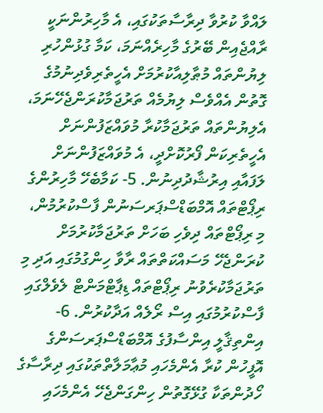ލައްވާ ކުރުވާ ދިރާސާތަކުގައި، އެ މާހިރުންނަކީ ރާއްޖެއިން ބޭރުގެ މާހިރެއްނަމަ، ކަމާ ގުޅުންހުރި ލިޔުންތައް މުޠާލިއާކުރުމަށް އެހީތެރިވެދިނުމުގެ ގޮތުން އެއްވެސް ލިޔުމެއް ތަރުޖަމާކުރަންޖެހޭނަމަ، އެލިޔުންތައް ތަރުޖަމާކުރާ މުވައްޒަފުންނަށް އެހީތެރިކަން ފޯރުކޮށްދީ، އެ މުވައްޒަފުންނަށް ލަފައާއި އިރުޝާދުދިނުން. 5- ކަމާބެހޭ މާހިރުންގެ ރިޕޯޓްތައް އޮމްބަޑްސްޕަރސަނުން ފާސްކުރުމުން، މި ރިޕޯޓްތައް ދިވެހި ބަހަށް ތަރުޖަމާކުރުމަށް ކުރަންޖެހޭ މަސައްކަތްތައް ރާވާ ހިންގުމުގައި އަދި މި ތަރުޖަމާކުރެވުނު ރިޕޯޓްތައް ޑިޕާޓްމަންޓް ލެވެލްގައި ފާސްކުރުމުގައި އިސް ރޯލެއް އަދާކުރުން. 6- އިންތިޤާލީ އިންސާފުގެ އޮމްބަޑްސްޕަރސަންގެ އޮފީހުން ކުރާ އެންމެހައި މުޢާމަލާތްތަކުގައި ދިރާސާގެ ހޯދުންތަކާ ގުޅޭގޮތުން ހިންގަންޖެހޭ އެންމެހައި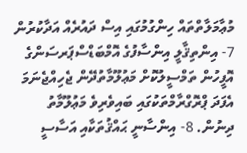މުޢާމަލާތްތައް ހިންގުމުގައި އިސް ދައުރެއް އަދާކުރުން 7- އިންތިޤާލީ އިންސާފުގެ އޮމްބަޑްސްޕަރސަންގެ އޮފީހުން ތަމްސީލުކޮށް މަޢުލޫމާތުދޭން ޖެހިއްޖެނަމަ އެފަދަ ޕްރޮގްރާމްތަކުގައި ބައިވެރިވެ މަޢުލޫމާތު ދިނުން. 8- އިންސާނީ ޙައްޤުތަކާއި އަސާސީ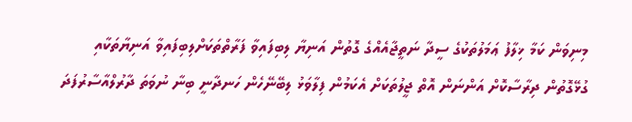މިނިވަން ކަމާ ޚިލާފު ޢަމަލުތަކުގެ ސީދާ ނަތީޖާއެއްގެ ގޮތުން އަނިޔާ ލިބިފައިވާ ފަރާތްތަކަށްލިބިފައިވާ އަނިޔާތަކާއި ގުޅޭގޮތުން ދިރާސާކޮށް އަންނަން އޮތް ޖީލުތަކަށް އެކަމުން ފިލާވަޅު ލިބޭނޭހެން ހަނދާނީ ބިނާ ނުވަތަ ދާރުލްއާސާރުފަދަ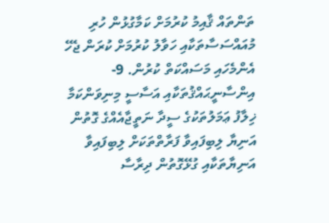ތަންތައް ޤާއިމު ކުރުމަށް ކަމާގުޅުން ހުރި މުއައްސަސާތަކާއި ހަވާލު ކުރުމަށް ކުރަން ޖެހޭ އެންމެހައި މަސައްކަތް ކުރުން. 9- އިންސާނީޙައްޤުތަކާއި އަސާސީ މިނިވަންކަމާ ޚިލާފު ޢަމަލުތަކުގެ ސީދާ ނަތީޖާއެއްގެ ގޮތުން އަނިޔާ ލިބިފައިވާ ފަރާތްތަކަށް ލިބިފައިވާ އަނިޔާތަކާއި ގުޅޭގޮތުން ދިރާސާ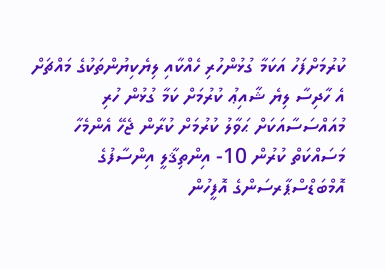ކުރުމަށްފަހު އަކަމާ ގުޅުންހުރި ހެއްކާއި ލިޔެކިޔުންތަކުގެ މައްޗަށް އެ ހާދިސާ ލިޔެ ޝާއިޢު ކުރުމަށް ކަމާ ގުޅުން ހުރި މުއައްސަސާއަކަށް ޙަވާލު ކުރުމަށް ކުރާން ޖެހޭ އެންމެހާ މަސައްކަތް ކުރުން 10- އިންތިޤާލީ އިންސާފުގެ އޮމްބަޑްސްޕާރސަންގެ އޮފީހުން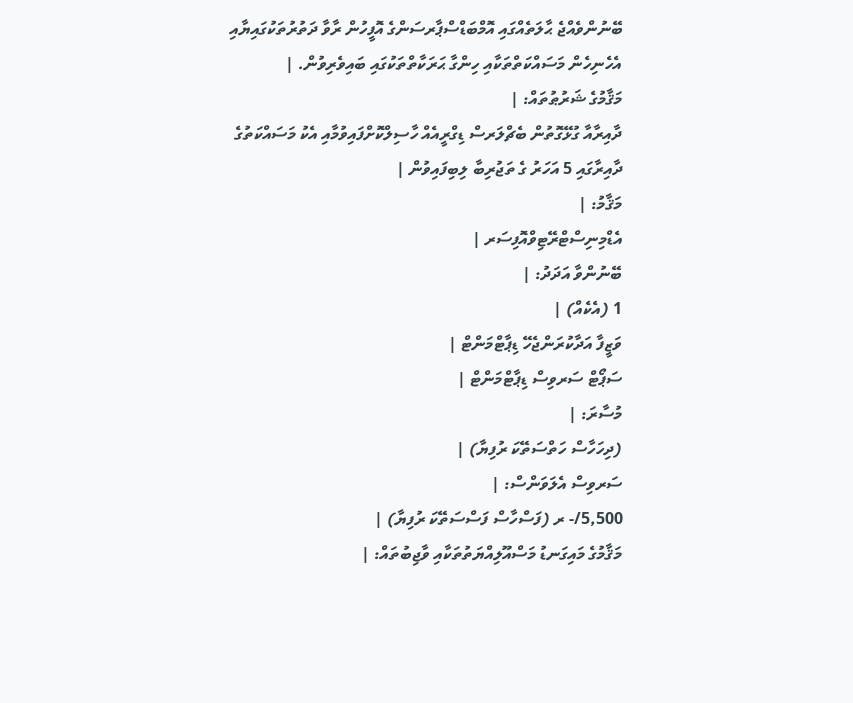ބޭނުންވެއްޖެ ޙާލަތެއްގައި އޮމްބަޑްސްޕާރސަންގެ އޮފީހުން ރާވާ ދަތުރުތަކުގައިޔާއި އެހެނިހެން މަސައްކަތްތަކާއި ހިންގާ ޙަރަކާތްތަކުގައި ބައިވެރިވުން. |
މަޤާމުގެ ޝަރުޠުތައް: |
ދާއިރާއާ ގުޅޭގޮތުން ބެޗްލަރސް ޑިގްރީއެއް ހާސިލްކޮށްފައިވުމާއި އެކު މަސައްކަތުގެ ދާއިރާގައި 5 އަހަރު ގެ ތަޖުރިބާ ލިބިފައިވުން |
މަޤާމު: |
އެޑްމިނިސްޓްރޭޓިވްއޮފިސަރ |
ބޭނުންވާ އަދަދު: |
1 (އެކެއް) |
ވަޒީފާ އަދާކުރަންޖެހޭ ޑިޕާޓްމަންޓް |
ސަޕޯޓް ސަރވިސް ޑިޕާޓްމަންޓް |
މުސާރަ: |
(ދިހަހާސް ހަތްސަތޭކަ ރުފިޔާ) |
ސަރވިސް އެލަވަންސް: |
5,500/- ރ (ފަސްހާސް ފަސްސަތޭކަ ރުފިޔާ) |
މަޤާމުގެ މައިގަނޑު މަސްއޫލިއްޔަތުތަކާއި ވާޖިބުތައް: |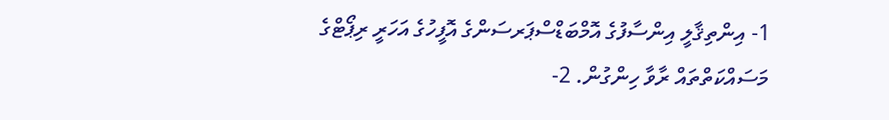1- އިންތިޤާލީ އިންސާފުގެ އޮމްބަޑްސްޕަރސަންގެ އޮފީހުގެ އަހަރީ ރިޕޯޓްގެ މަސައްކަތްތައް ރާވާ ހިންގުން. 2-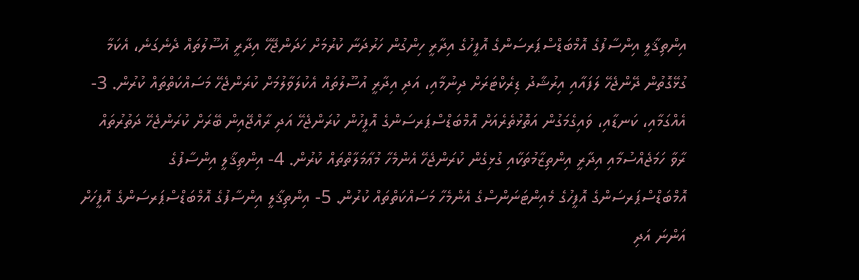އިންތިޤާލީ އިންސާފުގެ އޮމްބަޑްސްޕަރސަންގެ އޮފީހުގެ އިދާރީ ހިންގުން ހަރުދަނާ ކުރުމަށް ހަދަންޖޭހޭ އިދާރީ އުސޫލުތައް ދެނެގަނެ، އެކަމާ ގުޅޭގޮތުން ދޭންޖެހޭ ލަފައާއި އިރުޝާދު ޑިރެކްޓަރަށް ދިނުމާއި، އަދި އިދާރީ އުސޫލުތައް އެކުލަވާލުމަށް ކުރަންޖެހޭ މަސައްކަތްތައް ކުރުން. 3- އެއްގަމާއި، ކަނޑާއި، ވައިގެމަގުން އަތޮޅުތެރެއަށް އޮމްބަޑްސްޕަރސަންގެ އޮފީހުން ކުރަންޖެހޭ އަދި ރާއްޖޭއިން ބޭރަށް ކުރަންޖެހޭ ދަތުރުތައް ރާވާ ހަމަޖެއްސުމާއި އިދާރީ އިންތިޒާމުތަކާއި ގުޅިގެން ކުރަންޖެހޭ އެންމެހާ މުޢާމަލާތްތައް ކުރުން. 4- އިންތިޤާލީ އިންސާފުގެ އޮމްބަޑްސްޕަރސަންގެ އޮފީހުގެ މެއިންޓަނަންސްގެ އެންމެހާ މަސައްކަތްތައް ކުރުން. 5- އިންތިޤާލީ އިންސާފުގެ އޮމްބަޑްސްޕަރސަންގެ އޮފީހަށް އަންނަ އަދި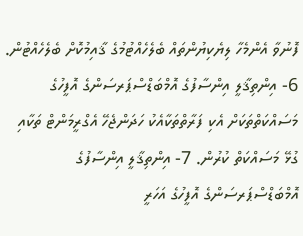ފޮނުވާ އެންމެހާ ލިޔެކިޔުންތައް ބެލެހެއްޓުމުގެ ޤާއިމުކޮށް ބެލެހެއްޓުން. 6- އިންތިޤާލީ އިންސާފުގެ އޮމްބަޑްސްޕަރސަންގެ އޮފީހުގެ މަސައްކަތްތަކަށް އެކި ފަރާތްތަކާއެކު ހަދަންޖެހޭ އެގްރީމަންޓް ތަކާއި ގުޅޭ މަސައްކަތް ކުރުން. 7- އިންތިޤާލީ އިންސާފުގެ އޮމްބަޑްސްޕަރސަންގެ އޮފީހުގެ އަހަރީ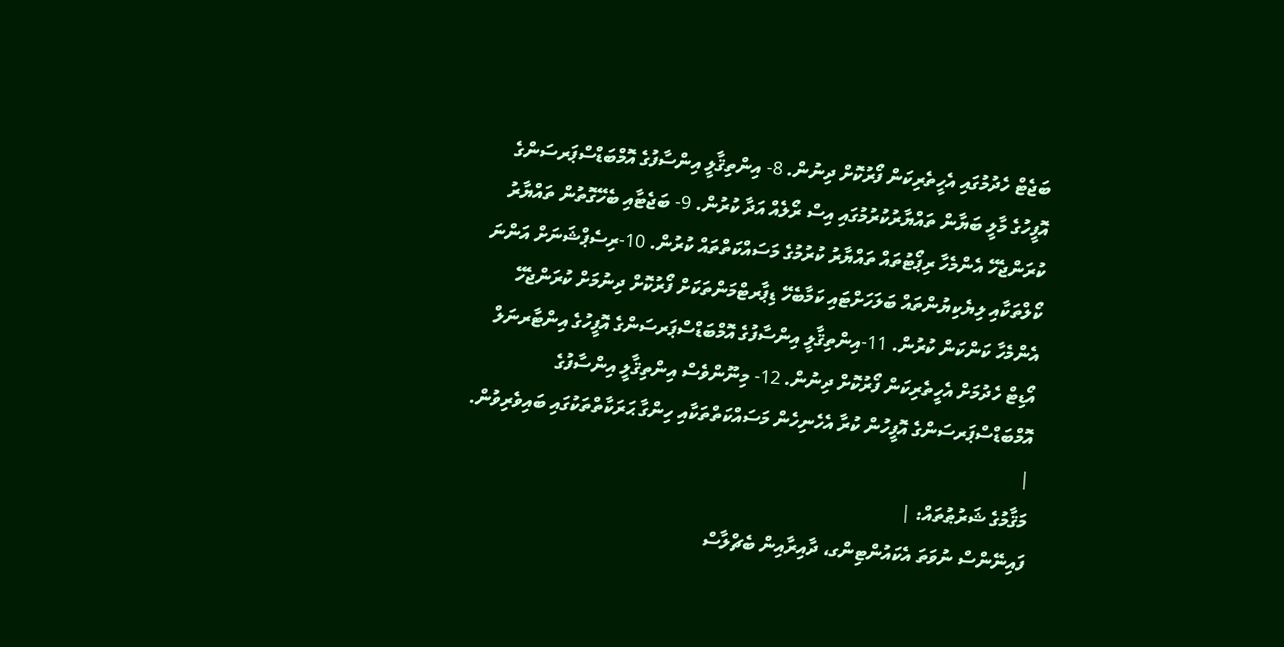ބަޖެޓް ހެދުމުގައި އެހީތެރިކަން ފޯރުކޮށް ދިނުން. 8- އިންތިޤާލީ އިންސާފުގެ އޮމްބަޑްސްޕަރސަންގެ އޮފީހުގެ މާލީ ބަޔާން ތައްޔާރުކުރުމުގައި އިސް ރޯލެއް އަދާ ކުރުން. 9- ބަޖެޓާއި ބެހޭގޮތުން ތައްޔާރު ކުރަންޖެހޭ އެންމެހާ ރިޕޯޓުތައް ތައްޔާރު ކުރުމުގެ މަސައްކަތްތައް ކުރުން. 10-ރިސެޕްޝަނަށް އަންނަ ކޯލްތަކާއި ލިޔެކިޔުންތައް ބަލަހަށްޓައި ކަމާބެހޭ ޑިޕާރޓްމަންތަކަށް ފޯރުކޮށް ދިނުމަށް ކުރަންޖެހޭ އެންމެހާ ކަންކަން ކުރުން. 11-އިންތިޤާލީ އިންސާފުގެ އޮމްބަޑްސްޕަރސަންގެ އޮފީހުގެ އިންޓާރނަލް އޯޑިޓް ހެދުމަށް އެހީތެރިކަން ފޯރުކޮށް ދިނުން. 12- މިނޫންވެސް އިންތިޤާލީ އިންސާފުގެ އޮމްބަޑްސްޕަރސަންގެ އޮފީހުން ކުރާ އެހެނިހެން މަސައްކަތްތަކާއި ހިންގާ ޙަރަކާތްތަކުގައި ބައިވެރިވުން. |
މަޤާމުގެ ޝަރުޠުތައް: |
ފައިނޭންސް ނުވަތަ އެކައުންޓިންގ، ދާއިރާއިން ބެޗްލާސް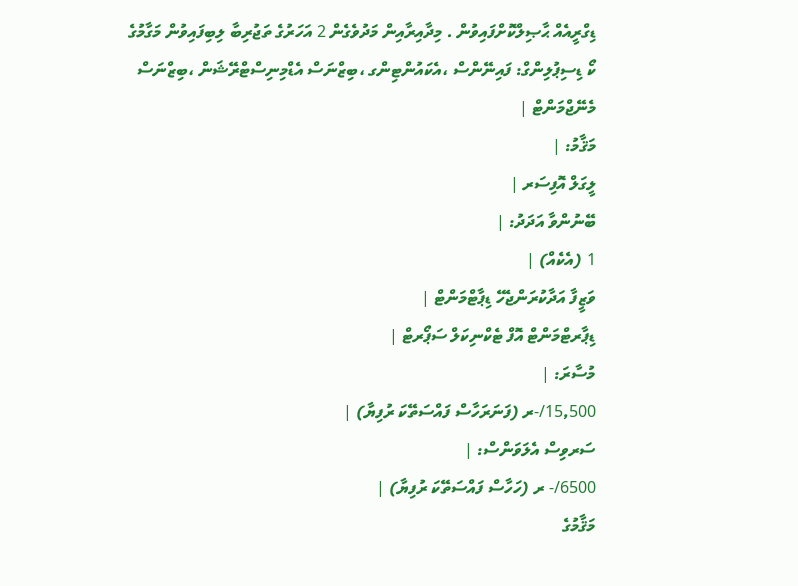ޑިގްރީއެއް ޙާޞިލްކޮށްފައިވުން . މިދާއިރާއިން މަދުވެގެން 2 އަހަރުގެ ތަޖުރިބާ ލިބިފައިވުން މަގާމުގެ ކޯ ޑިސިޕުލިންގް: ފައިނޭންސް ،އެކައުންޓިންގ ،ބިޒްނަސް އެޑްމިނިސްޓްރޭޝަން ،ބިޒްނަސް މެނޭޖްމަންޓް |
މަޤާމު: |
ލީގަލް އޮފިސަރ |
ބޭނުންވާ އަދަދު: |
1 (އެކެއް) |
ވަޒީފާ އަދާކުރަންޖެހޭ ޑިޕާޓްމަންޓް |
ޑިޕާރޓްމަންޓް އޮފް ޓެކްނިކަލް ސަޕޯރޓް |
މުސާރަ: |
15,500/-ރ (ފަނަރަހާސް ފައްސަތޭކަ ރުފިޔާ) |
ސަރވިސް އެލަވަންސް: |
6500/- ރ (ހަހާސް ފައްސަތޭކަ ރުފިޔާ) |
މަޤާމުގެ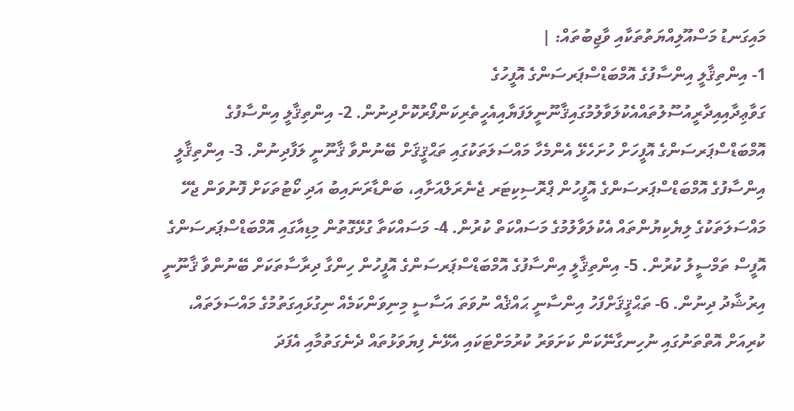މައިގަނޑު މަސްއޫލިއްޔަތުތަކާއި ވާޖިބުތައް: |
1- އިންތިޤާލީ އިންސާފުގެ އޮމްބަޑްސްޕަރސަންގެ އޮފީހުގެ ގަވާޢިދާއިއިދާރީއުސޫލުތައްއެކުލަވާލުމުގައިޤާނޫނީލަފަޔާއިއެހީތެރިކަންފޯރުކޮށްދިނުން. 2- އިންތިޤާލީ އިންސާފުގެ އޮމްބަޑްސްޕަރސަންގެ އޮފީހަށް ހުށަހެޅޭ އެންމެހާ މައްސަލަތަކުގައި ތަޙްޤީޤަށް ބޭނުންވާ ޤާނޫނީ ލަފާދިނުން. 3- އިންތިޤާލީ އިންސާފުގެ އޮމްބަޑްސްޕަރސަންގެ އޮފީހުން ޕްރޮސިކިޓަރ ޖެނެރަލްއަށާއި، ބަންޑާރަނައިބު އަދި ކޯޓުތަކަށް ފޮނުވަން ޖެހޭ މައްސަލަތަކުގެ ލިޔެކިޔުންތައް އެކުލަވާލުމުގެ މަސައްކަތް ކުރުން. 4- މަސައްކަތާ ގުޅޭގޮތުން މިޑިއާގައި އޮމްބަޑްސްޕަރސަންގެ އޮފީސް ތަމްސީލު ކުރުން. 5- އިންތިޤާލީ އިންސާފުގެ އޮމްބަޑްސްޕަރސަންގެ އޮފީހުން ހިންގާ ދިރާސާތަކަށް ބޭނުންވާ ޤާނޫނީ އިރުޝާދު ދިނުން. 6- ތަޙްޤީޤަށްފަހު އިންސާނީ ޙައްޤެއް ނުވަތަ އަސާސީ މިނިވަންކަމެއް ނިގުޅައިގަތުމުގެ މައްސަލަތައް، ކުރިއަށް އޮތްތަނުގައި ނުހިނގާނޭކަން ކަށަވަރު ކުރުމަށްޓަކައި އެޅޭނެ ފިޔަވަޅުތައް ދެނެގަތުމާއި އެފަދަ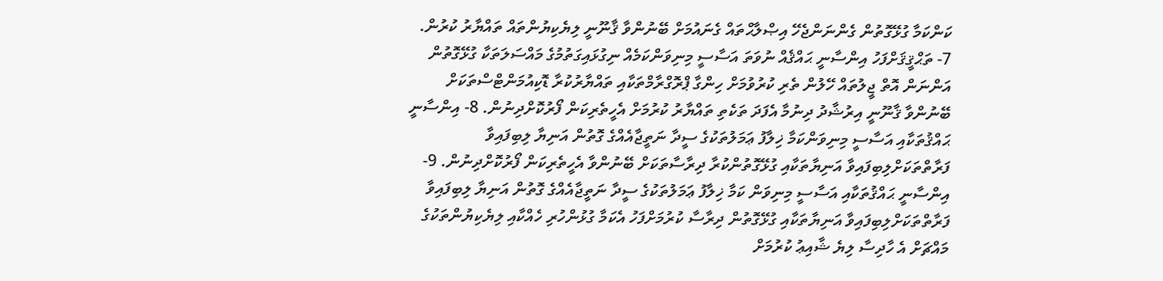ކަންކަމާ ގުޅޭގޮތުން ގެންނަންޖެހޭ އިޞްލާޙްތައް ގެނައުމަށް ބޭނުންވާ ޤާނޫނީ ލިޔެކިޔުންތައް ތައްޔާރު ކުރުން. 7- ތަޙްޤީޤަށްފަހު އިންސާނީ ޙައްޤެއް ނުވަތަ އަސާސީ މިނިވަންކަމެއް ނިގުޅައިގަތުމުގެ މައްސަލަތަކާ ގުޅޭގޮތުން އަންނަން އޮތް ޖީލުތައް ހޭލުން ތެރި ކުރުވުމަށް ހިންގާ ޕްރޮގްރާމްތަކާއި ތައްޔާރުކުރާ ޑޮކިއުމަންޓްސްތަކަށް ބޭނުންވާ ޤާނޫނީ އިރުޝާދު ދިނުމާ އެފަދަ ތަކެތި ތައްޔާރު ކުރުމަށް އެހީތެރިކަން ފޯރުކޮށްދިނުން. 8- އިންސާނީ ޙައްޤުތަކާއި އަސާސީ މިނިވަންކަމާ ޚިލާފު ޢަމަލުތަކުގެ ސީދާ ނަތީޖާއެއްގެ ގޮތުން އަނިޔާ ލިބިފައިވާ ފަރާތްތަކަށްލިބިފައިވާ އަނިޔާތަކާއި ގުޅޭގޮތުންކުރާ ދިރާސާތަކަށް ބޭނުންވާ އެހީތެރިކަން ފޯރުކޮށްދިނުން. 9- އިންސާނީ ޙައްޤުތަކާއި އަސާސީ މިނިވަން ކަމާ ޚިލާފު ޢަމަލުތަކުގެ ސީދާ ނަތީޖާއެއްގެ ގޮތުން އަނިޔާ ލިބިފައިވާ ފަރާތްތަކަށްލިބިފައިވާ އަނިޔާތަކާއި ގުޅޭގޮތުން ދިރާސާ ކުރުމަށްފަހު އެކަމާ ގުޅުންހުރި ހެއްކާއި ލިޔެކިޔުންތަކުގެ މައްޗަށް އެ ހާދިސާ ލިޔެ ޝާއިޢު ކުރުމަށް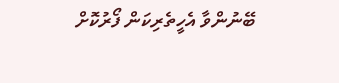ބޭނުންވާ އެހީތެރިކަން ފޯރުކޮށް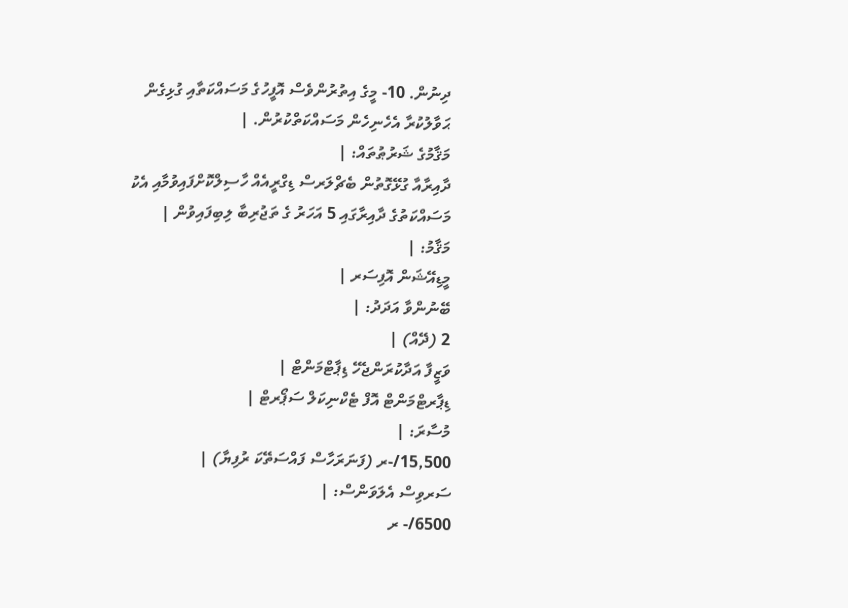ދިނުން. 10- މީގެ އިތުރުންވެސް އޮފީހުގެ މަސައްކަތާއި ގުޅިގެން ޙަވާލުކުރާ އެހެނިހެން މަސައްކަތްކުރުން. |
މަޤާމުގެ ޝަރުޠުތައް: |
ދާއިރާއާ ގުޅޭގޮތުން ބެޗްލަރސް ޑިގްރީއެއް ހާސިލްކޮށްފައިވުމާއި އެކު މަސައްކަތުގެ ދާއިރާގައި 5 އަހަރު ގެ ތަޖުރިބާ ލިބިފައިވުން |
މަޤާމު: |
މީޑިއޭޝަން އޮފިސަރ |
ބޭނުންވާ އަދަދު: |
2 (ދޭއް) |
ވަޒީފާ އަދާކުރަންޖެހޭ ޑިޕާޓްމަންޓް |
ޑިޕާރޓްމަންޓް އޮފް ޓެކްނިކަލް ސަޕޯރޓް |
މުސާރަ: |
15,500/-ރ (ފަނަރަހާސް ފައްސަތޭކަ ރުފިޔާ) |
ސަރވިސް އެލަވަންސް: |
6500/- ރ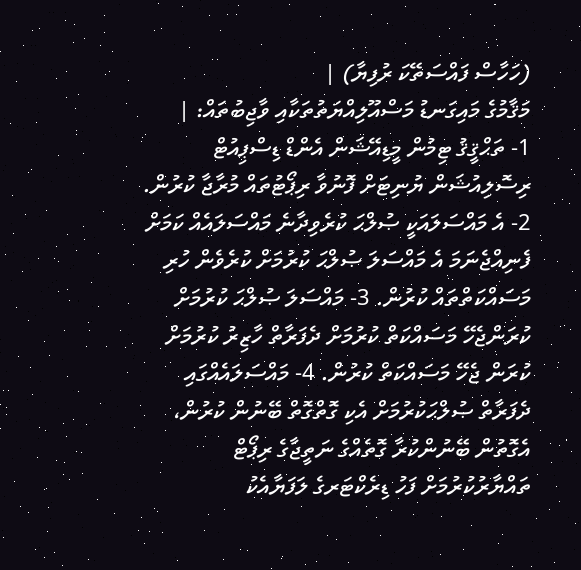(ހަހާސް ފައްސަތޭކަ ރުފިޔާ) |
މަޤާމުގެ މައިގަނޑު މަސްއޫލިއްޔަތުތަކާއި ވާޖިބުތައް: |
1- ތަޙްޤީޤު ޓިމުން މީޑިއޭޝަން އެންޑް ޑިސްޕިއުޓް ރިސޮލިއުޝަން ޔުނިޓަށް ފޮނުވާ ރިޕޯޓުތައް މުރާޖާ ކުރުން. 2- އެ މައްސަލައަކީ ޞުލްޙަ ކުރެވިދާނެ މައްސަލައެއް ކަމަށް ފެނިއްޖެނަމަ އެ މައްސަލަ ޞުލްޙަ ކުރުމަށް ކުރެވެން ހުރި މަސައްކަތްތައް ކުރުން. 3- މައްސަލަ ޞުލްޙަ ކުރުމަށް ކުރަންޖެހޭ މަސައްކަތް ކުރުމަށް ދެފަރާތް ހާޒިރު ކުރުމަށް ކުރަން ޖެހޭ މަސައްކަތް ކުރުން. 4- މައްސަލައެއްގައި ދެފަރާތް ޞުލްޙަކުރުމަށް އެކި ގޮތްގޮތް ބޭނުން ކުރުން، އެގޮތުން ބޭނުންކުރާ ގޮތެއްގެ ނަތީޖާގެ ރިޕޯޓް ތައްޔާރުކުރުމަށް ފަހު ޑިރެކްޓަރގެ ލަފަޔާއެކު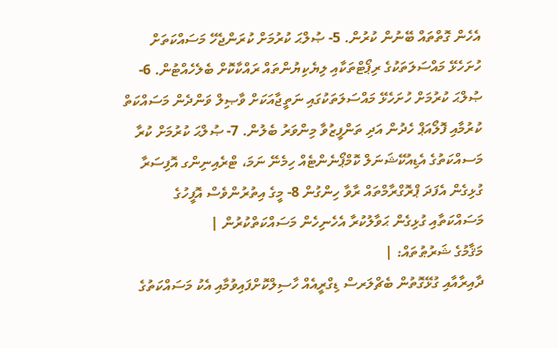އެހެން ގޮތްތައް ބޭނުން ކުރުން. 5- ޞުލްޙަ ކުރުމަށް ކުރަންޖެހޭ މަސައްކަތަށް ހުށަހެޅޭ މައްސަލަތަކުގެ ރިޕޯޓްތަކާއި ލިޔެކިޔުންތައް ރައްކާކޮށް ބެލެހެއްޓުން. 6- ޞުލްޙަ ކުރުމަށް ހުށަހެޅޭ މައްސަލަތަކުގައި ނަތީޖާއަކަށް ވާޞިލް ވަންދެން މަސައްކަތް ކުރުމާއި ފޮލޯއަޕް ހެދުން އަދި ތަންފީޒުވާ މިންވަރު ބެލުން. 7- ޞުލްޙަ ކުރުމަށް ކުރާ މަސއްކަތުގެ އެޑިއުކޭޝަނަލް ކޮމްޕޯނެންޓެއް ހިމެނޭ ނަމަ، ޓްރެއިނިންގ އޮފިސަރާ ގުޅިގެން އެފަދަ ޕްރޮގްރާމްތައް ރާވާ ހިންގުން 8- މީގެ އިތުރުންވެސް އޮފީހުގެ މަސައްކަތާއި ގުޅިގެން ޙަވާލުކުރާ އެހެނިހެން މަސައްކަތްކުރުން |
މަޤާމުގެ ޝަރުޠުތައް: |
ދާއިރާއާއި ގުޅޭގޮތުން ބެޗްލަރސް ޑިގްރީއެއް ހާސިލްކޮށްފައިވުމާއި އެކު މަސައްކަތުގެ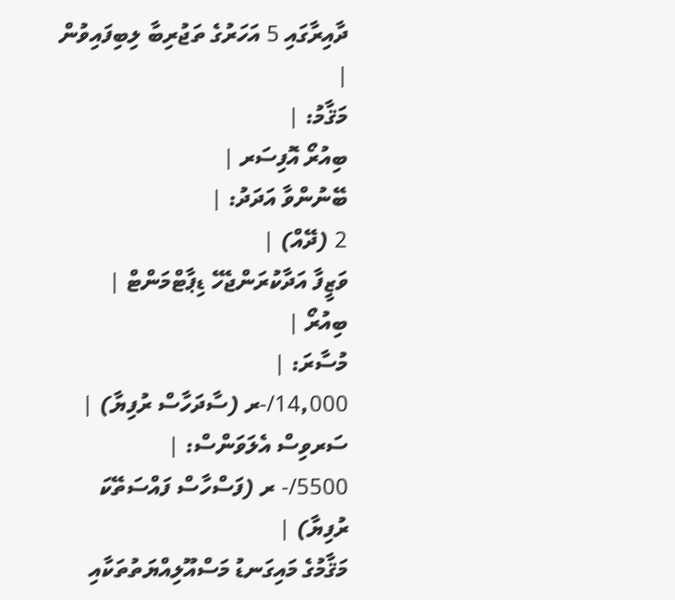ދާއިރާގައި 5 އަހަރުގެ ތަޖުރިބާ ލިބިފައިވުން |
މަޤާމު: |
ބިއުރޯ އޮފިސަރ |
ބޭނުންވާ އަދަދު: |
2 (ދޭއް) |
ވަޒީފާ އަދާކުރަންޖެހޭ ޑިޕާޓްމަންޓް |
ބިއުރޯ |
މުސާރަ: |
14,000/-ރ (ސާދަހާސް ރުފިޔާ) |
ސަރވިސް އެލަވަންސް: |
5500/- ރ (ފަސްހާސް ފައްސަތޭކަ ރުފިޔާ) |
މަޤާމުގެ މައިގަނޑު މަސްއޫލިއްޔަތުތަކާއި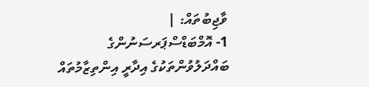ވާޖިބުތައް: |
1- އޮމްބަޑްސްޕަރސަނުންގެ ބައްދަލުވުންތަކުގެ އިދާރީ އިންތިޒާމުތައް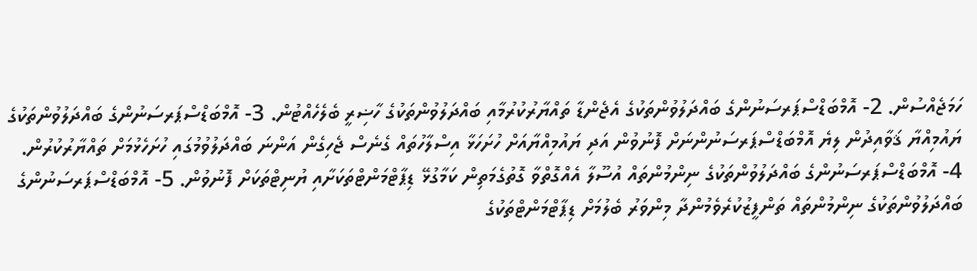ހަމަޖެއްސުން. 2- އޮމްބަޑްސްޕަރސަނުންގެ ބައްދަލުވުންތަކުގެ އެޖެންޑާ ތައްޔާރުކުރުމާއި ބައްދަލުވުންތަކުގެ ހާޟިރީ ބެލެހެއްޓުން. 3- އޮމްބަޑްސްޕަރސަނުންގެ ބައްދަލުވުންތަކުގެ ޔައުމިއްޔާ ޤަވާއިދުން ލިޔެ އޮމްބަޑްސްޕަރސަނުންނަށް ފޮނުވުން އަދި ޔައުމިއްޔާއަށް ހުށަހަޅާ އިސްލާހުތައް ގެނެސް ޖެހިގެން އަންނަ ބައްދަލުވުމުގައި ހުށަހެޅުމަށް ތައްޔާރުކުރުން. 4- އޮމްބަޑްސްޕަރސަނުންގެ ބައްދަލުވުންތަކުގެ ނިންމުންތައް އުސޫލާ އެއްގޮތްވާ ގޮތުގެމަތިން ކަމާގުޅޭ ޑިޕާޓްމަންޓްތަކަށާއި ޔުނިޓްތަކަށް ފޮނުވުން. 5- އޮމްބަޑްސްޕަރސަނުންގެ ބައްދަލުވުންތަކުގެ ނިންމުންތައް ތަންފީޒުކުރެވެމުންދާ މިންވަރު ބެލުމަށް ޑިޕާޓްމަންޓްތަކުގެ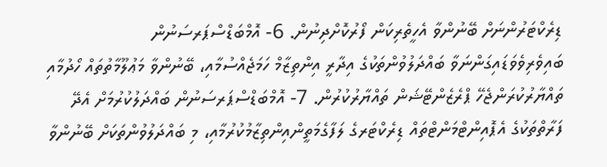ޑިރެކްޓަރުންނަށް ބޭނުންވާ އެހީތެރިކަން ފޯރުކޮށްދިނުން. 6- އޮމްބަޑްސްޕަރސަނުން ބައިވެރިވެވަޑައިގަންނަވާ ބައްދަލުވުންތަކުގެ އިދާރީ އިންތިޒާމް ހަމަޖެއްސުމާއި، ބޭނުންވާ މަޢުލޫމާތުތައް ހޯދުމާއި ތައްޔާރުކުރަންޖެހޭ ޕްރެޒެންޓޭޝަން ތައްޔާރުކުރުން. 7- އޮމްބަޑްސްޕަރސަނުން ބައްދަލުކުރުމަށް އެދޭ ފަރާތްތަކުގެ އެޕޮއިންޓްމަންޓްތައް ޑިރެކްޓަރގެ ލަފާގެމަތީންއިންތިޒާމުކުރުމާއި، މި ބައްދަލުވުންތަކަށް ބޭނުންވާ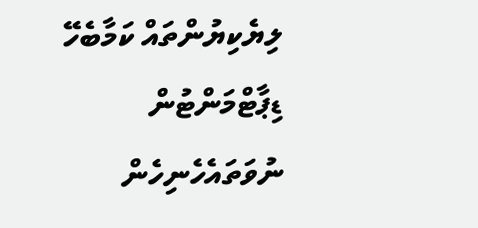ލިޔެކިޔުންތައް ކަމާބެހޭ ޑިޕާޓްމަންޓުން ނުވަތައެހެނިހެން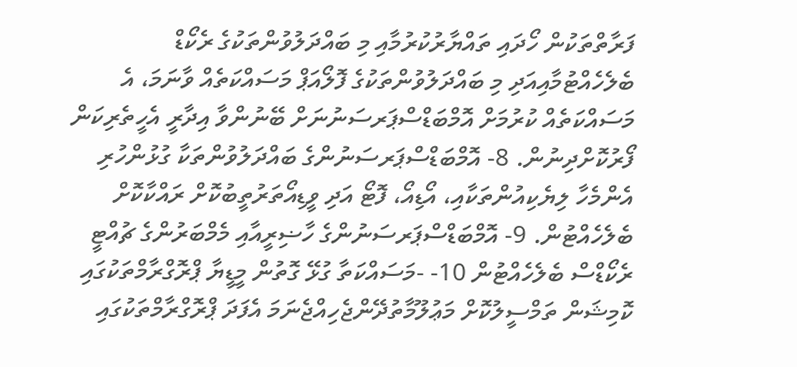ފަރާތްތަކުން ހޯދައި ތައްޔާރުކުރުމާއި މި ބައްދަލުވުންތަކުގެ ރެކޯޑް ބެލެހެއްޓުމާއިއަދި މި ބައްދަލުވުންތަކުގެ ފޮލޯއަޕް މަސައްކަތެއް ވާނަމަ، އެ މަސައްކަތެއް ކުރުމަށް އޮމްބަޑްސްޕަރސަނުނަށް ބޭނުންވާ އިދާރީ އެހީތެރިކަން ފޯރުކޮށްދިނުން. 8- އޮމްބަޑްސްޕަރސަނުންގެ ބައްދަލުވުންތަކާ ގުޅުންހުރި އެންމެހާ ލިޔެކިއުންތަކާއި، އޯޑިއޯ، ފޮޓޯ އަދި ވީޑިއޯތަރުތީބުކޮށް ރައްކާކޮށް ބެލެހެއްޓުން. 9- އޮމްބަޑްސްޕަރސަނުންގެ ހާޟިރީއާއި މެމްބަރުންގެ ޗުއްޓީ ރެކޯޑްސް ބެލެހެއްޓުން 10- -މަސައްކަތާ ގުޅޭ ގޮތުން މީޑީޔާ ޕްރޮގްރާމްތަކުގައި ކޮމިޝަން ތަމްސީލުކޮށް މަޢުލޫމާތުދޭންޖެހިއްޖެނަމަ އެފަދަ ޕްރޮގްރާމްތަކުގައި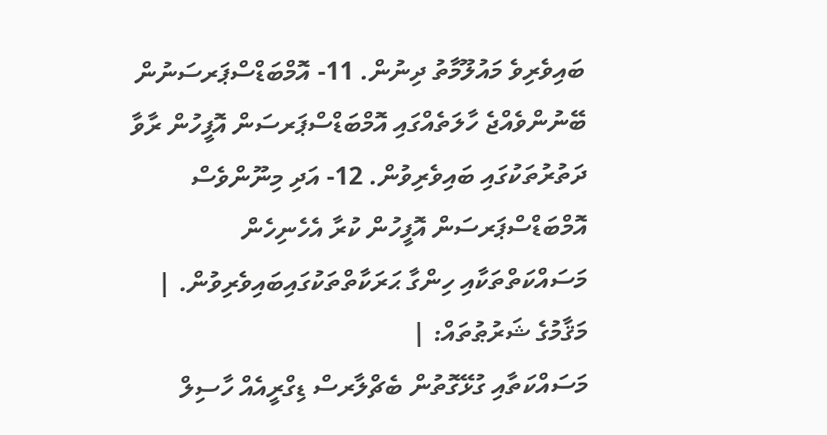ބައިވެރިވެ މައުލޫމާތު ދިނުން. 11- އޮމްބަޑްސްޕަރސަނުން ބޭނުންވެއްޖެ ހާލަތެއްގައި އޮމްބަޑްސްޕަރސަން އޮފީހުން ރާވާ ދަތުރުތަކުގައި ބައިވެރިވުން. 12- އަދި މިނޫންވެސް އޮމްބަޑްސްޕަރސަން އޮފީހުން ކުރާ އެހެނިހެން މަސައްކަތްތަކާއި ހިންގާ ޙަރަކާތްތަކުގައިބައިވެރިވުން. |
މަޤާމުގެ ޝަރުޠުތައް: |
މަސައްކަތާއި ގުޅޭގޮތުން ބެޗްލާރސް ޑިގްރީއެއް ހާސިލް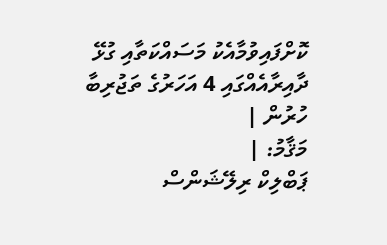ކޮށްފައިވުމާއެކު މަސައްކަތާއި ގުޅޭ ދާއިރާއެއްގައި 4 އަހަރުގެ ތަޖުރިބާ ހުރުން |
މަޤާމު: |
ޕަބްލިކް ރިލޭޝަންސް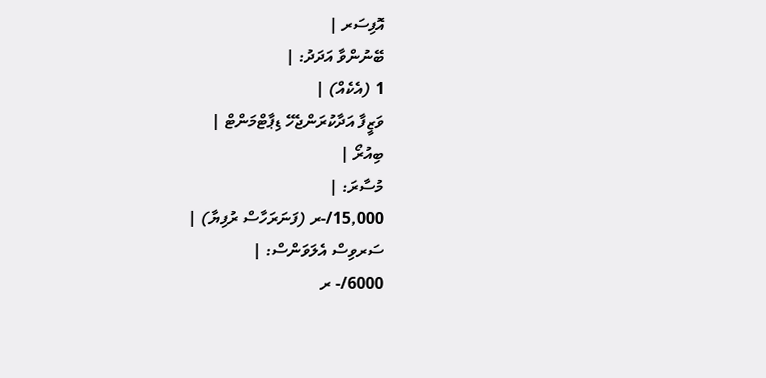އޮފިސަރ |
ބޭނުންވާ އަދަދު: |
1 (އެކެއް) |
ވަޒީފާ އަދާކުރަންޖެހޭ ޑިޕާޓްމަންޓް |
ބިއުރޯ |
މުސާރަ: |
15,000/-ރ (ފަނަރަހާސް ރުފިޔާ) |
ސަރވިސް އެލަވަންސް: |
6000/- ރ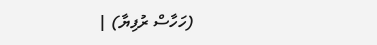(ހަހާސް ރުފިޔާ) |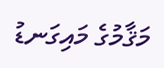މަޤާމުގެ މައިގަނޑު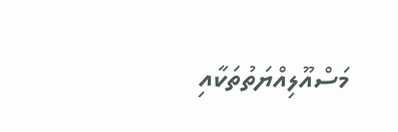މަސްއޫލިއްޔަތުތަކާއި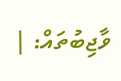ވާޖިބުތައް: |